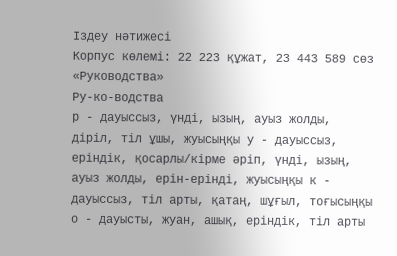Іздеу нәтижесі
Корпус көлемі: 22 223 құжат, 23 443 589 сөз
«Руководства»
Ру-ко-водства
р - дауыссыз, үнді, ызың, ауыз жолды, діріл, тіл ұшы, жуысыңқы у - дауыссыз, еріндік, қосарлы/кірме әріп, үнді, ызың, ауыз жолды, ерін-ерінді, жуысыңқы к - дауыссыз, тіл арты, қатаң, шұғыл, тоғысыңқы о - дауысты, жуан, ашық, еріндік, тіл арты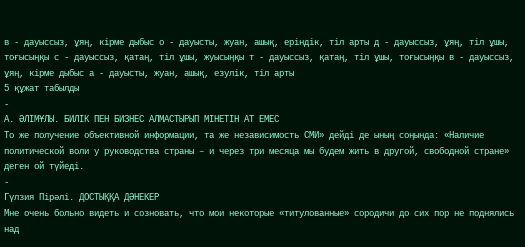в - дауыссыз, ұяң, кірме дыбыс о - дауысты, жуан, ашық, еріндік, тіл арты д - дауыссыз, ұяң, тіл ұшы, тоғысыңқы с - дауыссыз, қатаң, тіл ұшы, жуысыңқы т - дауыссыз, қатаң, тіл ұшы, тоғысыңқы в - дауыссыз, ұяң, кірме дыбыс а - дауысты, жуан, ашық, езулік, тіл арты
5 құжат табылды
-
А. ӘЛІМҰЛЫ. БИЛІК ПЕН БИЗНЕС АЛМАСТЫРЫП МІНЕТІН АТ ЕМЕС
То же получение объективной информации, та же независимость СМИ» дейді де ының соңында: «Наличие политической воли у руководства страны – и через три месяца мы будем жить в другой, свободной стране» деген ой түйеді.
-
Гүлзия Пірәлі. ДОСТЫҚҚА ДӘНЕКЕР
Мне очень больно видеть и созновать, что мои некоторые «титулованные» сородичи до сих пор не поднялись над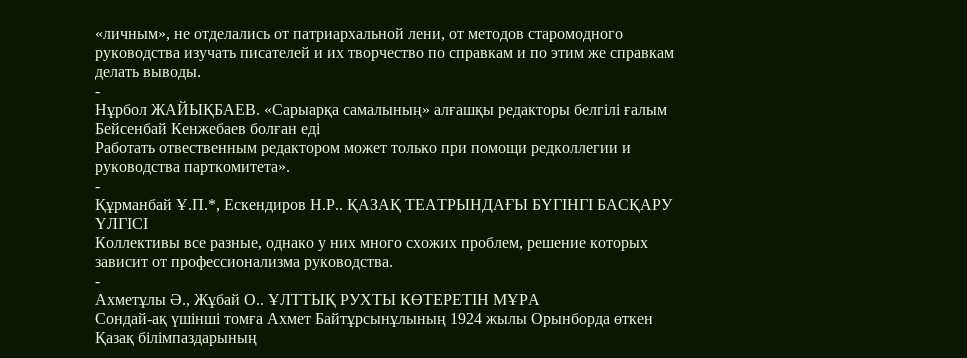«личным», не отделались от патриархальной лени, от методов старомодного руководства изучать писателей и их творчество по справкам и по этим же справкам делать выводы.
-
Нұрбол ЖАЙЫҚБАЕВ. «Сарыарқа самалының» алғашқы редакторы белгілі ғалым Бейсенбай Кенжебаев болған еді
Работать отвественным редактором может только при помощи редколлегии и руководства парткомитета».
-
Құрманбай Ұ.П.*, Ескендиров Н.Р.. ҚАЗАҚ ТЕАТРЫНДАҒЫ БҮГІНГІ БАСҚАРУ ҮЛГІСІ
Коллективы все разные, однако у них много схожих проблем, решение которых зависит от профессионализма руководства.
-
Ахметұлы Ә., Жұбай О.. ҰЛТТЫҚ РУХТЫ КӨТЕРЕТІН МҰРА
Сондай-ақ үшінші томға Ахмет Байтұрсынұлының 1924 жылы Орынборда өткен Қазақ білімпаздарының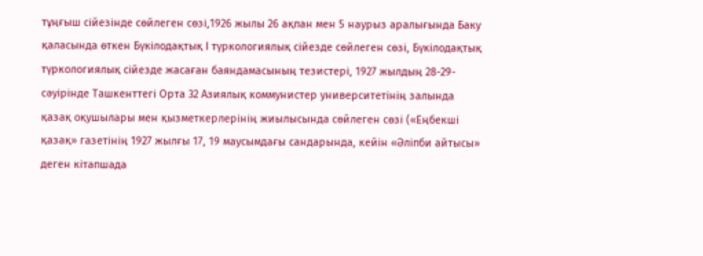тұңғыш сійезінде сөйлеген сөзі,1926 жылы 26 ақпан мен 5 наурыз аралығында Баку қаласында өткен Бүкілодақтық І түркологиялық сійезде сөйлеген сөзі, Бүкілодақтық түркологиялық сійезде жасаған баяндамасының тезистері, 1927 жылдың 28-29-сәуірінде Ташкенттегі Орта 32 Азиялық коммунистер университетінің залында қазақ оқушылары мен қызметкерлерінің жиылысында сөйлеген сөзі («Еңбекші қазақ» газетінің 1927 жылғы 17, 19 маусымдағы сандарында, кейін «Әліпби айтысы» деген кітапшада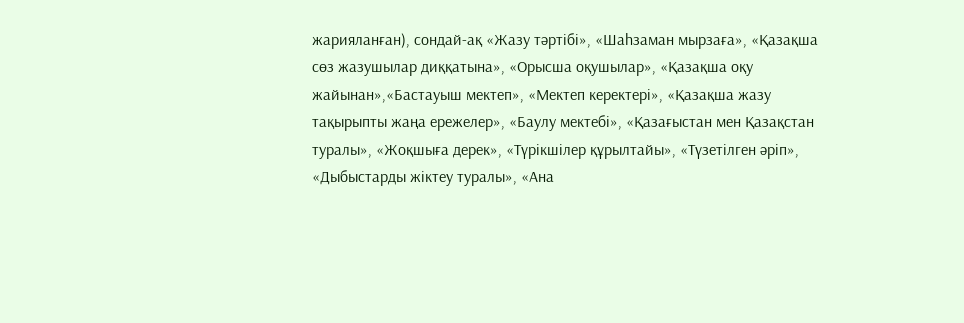жарияланған), сондай-ақ «Жазу тәртібі», «Шаһзаман мырзаға», «Қазақша сөз жазушылар диққатына», «Орысша оқушылар», «Қазақша оқу жайынан»,«Бастауыш мектеп», «Мектеп керектері», «Қазақша жазу тақырыпты жаңа ережелер», «Баулу мектебі», «Қазағыстан мен Қазақстан туралы», «Жоқшыға дерек», «Түрікшілер құрылтайы», «Түзетілген әріп», «Дыбыстарды жіктеу туралы», «Ана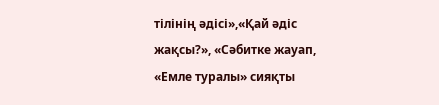тілінің әдісі»,«Қай әдіс жақсы?», «Сәбитке жауап, «Емле туралы» сияқты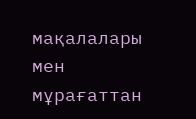мақалалары мен мұрағаттан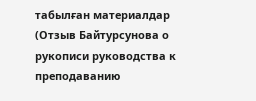табылған материалдар (Отзыв Байтурсунова о рукописи руководства к преподаванию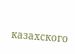казахского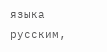языка русским,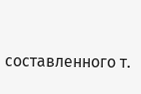составленного т.